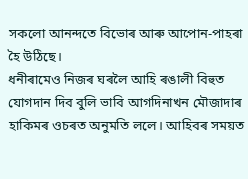সকলো আনন্দতে বিভোৰ আৰু আপোন-পাহৰা হৈ উঠিছে।
ধনীৰামেও নিজৰ ঘৰলৈ আহি ৰঙালী বিহুত যোগদান দিব বুলি ভাবি আগদিনাখন মৌজাদাৰ হাকিমৰ ওচৰত অনুমতি ললে। আহিবৰ সময়ত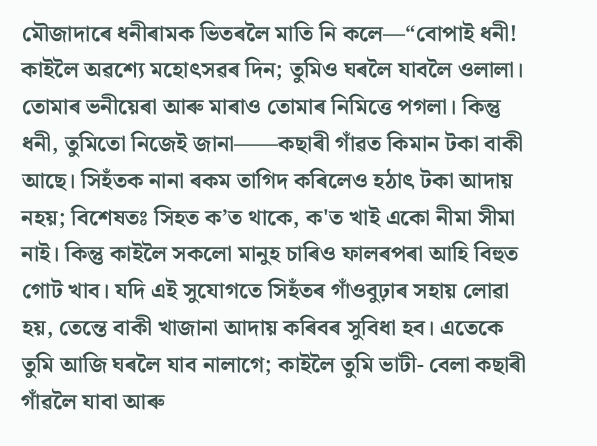মৌজাদাৰে ধনীৰামক ভিতৰলৈ মাতি নি কলে—“বোপাই ধনী! কাইলৈ অৱশ্যে মহোৎসৱৰ দিন; তুমিও ঘৰলৈ যাবলৈ ওলালা। তোমাৰ ভনীয়েৰা আৰু মাৰাও তোমাৰ নিমিত্তে পগলা। কিন্তু ধনী, তুমিতো নিজেই জানা——কছাৰী গাঁৱত কিমান টকা বাকী আছে। সিহঁতক নানা ৰকম তাগিদ কৰিলেও হঠাৎ টকা আদায় নহয়; বিশেষতঃ সিহত ক’ত থাকে, ক'ত খাই একো নীমা সীমা নাই। কিন্তু কাইলৈ সকলো মানুহ চাৰিও ফালৰপৰা আহি বিহুত গোট খাব। যদি এই সুযোগতে সিহঁতৰ গাঁওবুঢ়াৰ সহায় লোৱা হয়, তেন্তে বাকী খাজানা আদায় কৰিবৰ সুবিধা হব। এতেকে তুমি আজি ঘৰলৈ যাব নালাগে; কাইলৈ তুমি ভাটী- বেলা কছাৰী গাঁৱলৈ যাবা আৰু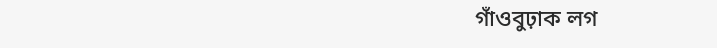গাঁওবুঢ়াক লগ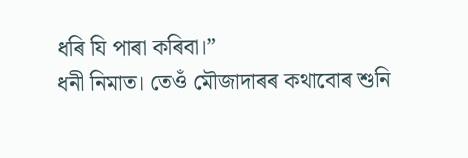ধৰি যি পাৰা কৰিবা।”
ধনী নিমাত। তেওঁ মৌজাদাৰৰ কথাবোৰ শুনি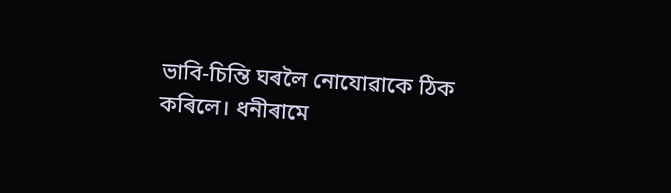ভাবি-চিন্তি ঘৰলৈ নোযোৱাকে ঠিক কৰিলে। ধনীৰামে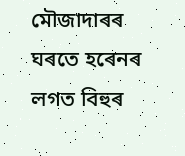মৌজাদাৰৰ ঘৰতে হৰেনৰ লগত বিহুৰ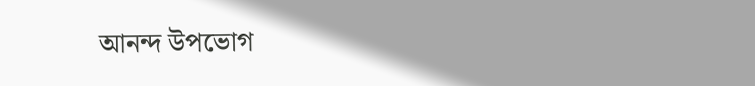আনন্দ উপভোগ